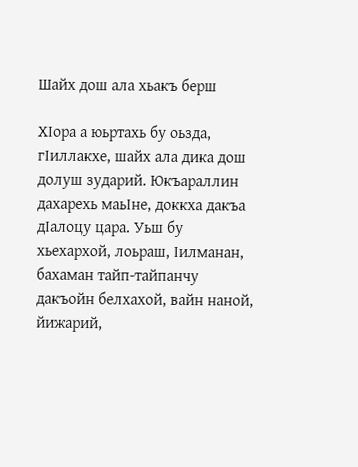Шайх дош ала хьакъ берш

ХIора а юьртахь бу оьзда, гIиллакхе, шайх ала дика дош долуш зударий. Юкъараллин дахарехь маьIне, доккха дакъа дIалоцу цара. Уьш бу хьехархой, лоьраш, Iилманан, бахаман тайп-тайпанчу дакъойн белхахой, вайн наной, йижарий,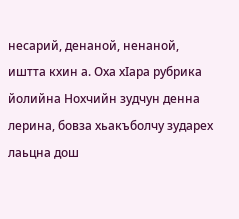несарий, денаной, ненаной, иштта кхин а. Оха хIара рубрика йолийна Нохчийн зудчун денна лерина, бовза хьакъболчу зударех лаьцна дош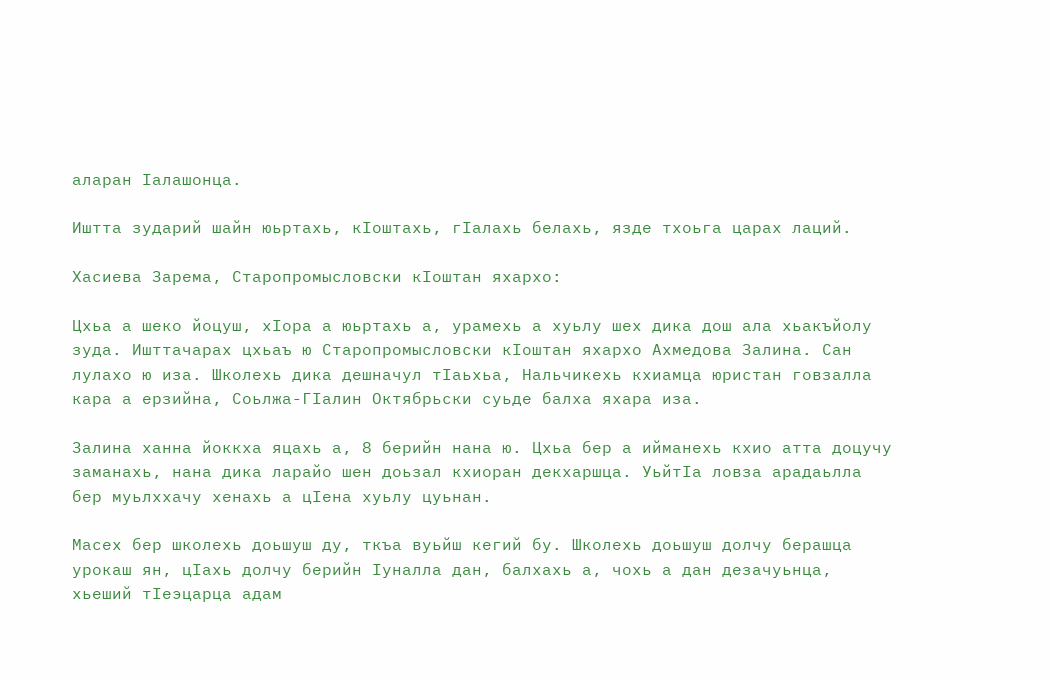аларан Iалашонца.

Иштта зударий шайн юьртахь, кIоштахь, гIалахь белахь, язде тхоьга царах лаций.

Хасиева Зарема, Старопромысловски кIоштан яхархо:

Цхьа а шеко йоцуш, хIора а юьртахь а, урамехь а хуьлу шех дика дош ала хьакъйолу зуда. Ишттачарах цхьаъ ю Старопромысловски кIоштан яхархо Ахмедова Залина. Сан лулахо ю иза. Школехь дика дешначул тIаьхьа, Нальчикехь кхиамца юристан говзалла кара а ерзийна, Соьлжа-ГIалин Октябрьски суьде балха яхара иза.

Залина ханна йоккха яцахь а, 8 берийн нана ю. Цхьа бер а ийманехь кхио атта доцучу заманахь, нана дика ларайо шен доьзал кхиоран декхаршца. УьйтIа ловза арадаьлла бер муьлххачу хенахь а цIена хуьлу цуьнан.

Масех бер школехь доьшуш ду, ткъа вуьйш кегий бу. Школехь доьшуш долчу берашца урокаш ян, цIахь долчу берийн Iуналла дан, балхахь а, чохь а дан дезачуьнца, хьеший тIеэцарца адам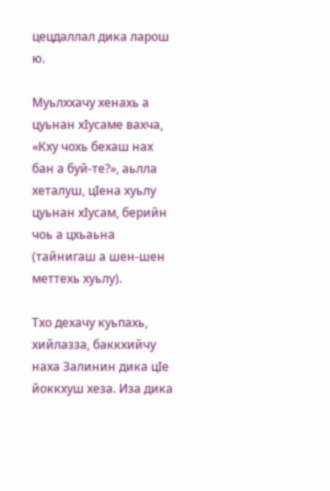цецдаллал дика ларош ю.

Муьлххачу хенахь а цуьнан хIусаме вахча, «Кху чохь бехаш нах бан а буй-те?», аьлла хеталуш, цIена хуьлу цуьнан хIусам, берийн чоь а цхьаьна (тайнигаш а шен-шен меттехь хуьлу).

Тхо дехачу куьпахь, хийлазза, баккхийчу наха Залинин дика цIе йоккхуш хеза. Иза дика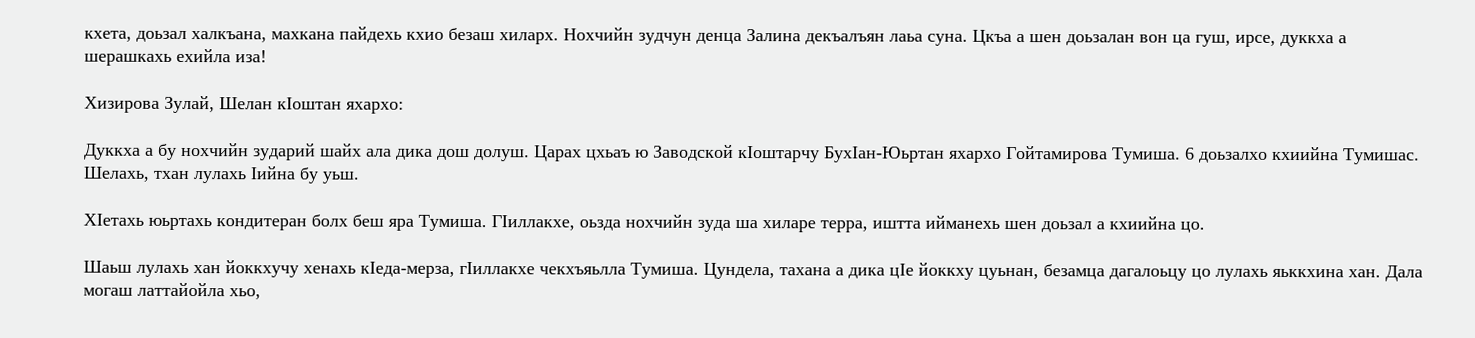кхета, доьзал халкъана, махкана пайдехь кхио безаш хиларх. Нохчийн зудчун денца Залина декъалъян лаьа суна. Цкъа а шен доьзалан вон ца гуш, ирсе, дуккха а шерашкахь ехийла иза!

Хизирова Зулай, Шелан кIоштан яхархо:

Дуккха а бу нохчийн зударий шайх ала дика дош долуш. Царах цхьаъ ю Заводской кIоштарчу БухIан-Юьртан яхархо Гойтамирова Тумиша. 6 доьзалхо кхиийна Тумишас. Шелахь, тхан лулахь Iийна бу уьш.

ХIетахь юьртахь кондитеран болх беш яра Тумиша. ГIиллакхе, оьзда нохчийн зуда ша хиларе терра, иштта ийманехь шен доьзал а кхиийна цо.

Шаьш лулахь хан йоккхучу хенахь кIеда-мерза, гIиллакхе чекхъяьлла Тумиша. Цундела, тахана а дика цIе йоккху цуьнан, безамца дагалоьцу цо лулахь яьккхина хан. Дала могаш латтайойла хьо,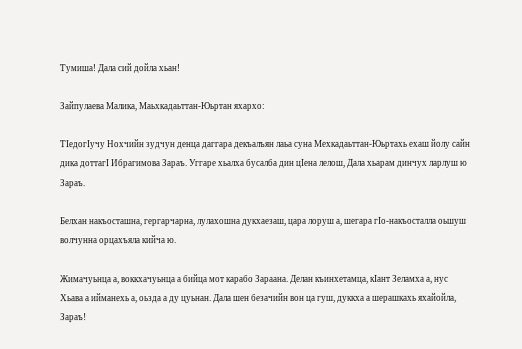Тумиша! Дала сий дойла хьан!

Зайпулаева Малика, Маьхкадаьттан-Юьртан яхархо:

ТIедогIучу Нохчийн зудчун денца даггара декъалъян лаьа суна Мехкадаьттан-Юьртахь ехаш йолу сайн дика доттагI Ибрагимова Зараъ. Уггаре хьалха бусалба дин цIена лелош, Дала хьарам динчух ларлуш ю Зараъ.

Белхан накъосташна, гергарчарна, лулахошна дукхаезаш, цара лоруш а, шегара гIо-накъосталла оьшуш волчунна орцахъяла кийча ю.

Жимачуьнца а, воккхачуьнца а бийца мот карабо Зараана. Делан къинхетамца, кIант Зеламха а, нус Хьава а ийманехь а, оьзда а ду цуьнан. Дала шен безачийн вон ца гуш, дуккха а шерашкахь яхайойла, Зараъ!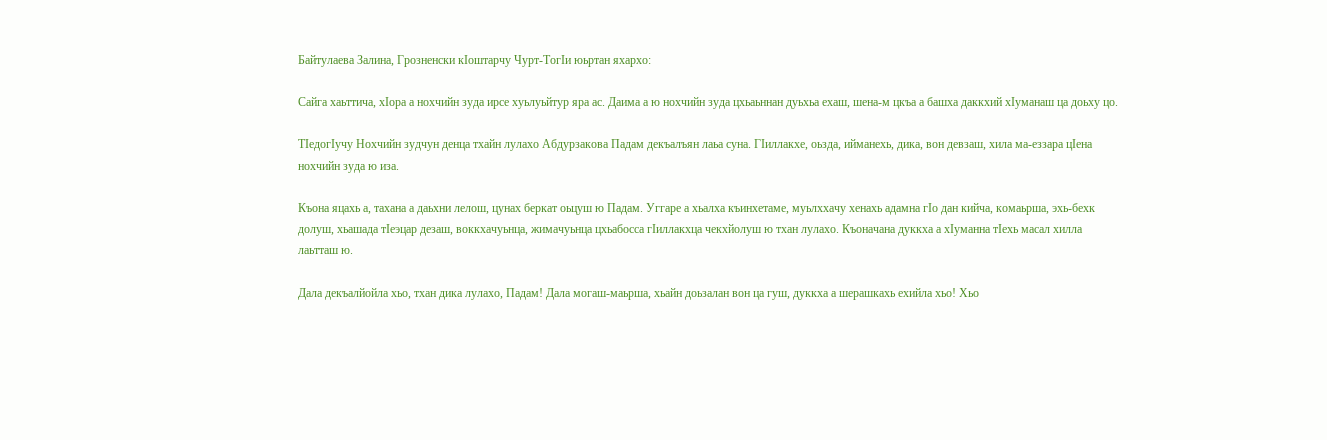Байтулаева Залина, Грозненски кIоштарчу Чурт-ТогIи юьртан яхархо:

Сайга хаьттича, хIора а нохчийн зуда ирсе хуьлуьйтур яра ас. Даима а ю нохчийн зуда цхьаьннан дуьхьа ехаш, шена-м цкъа а башха даккхий хIуманаш ца доьху цо.

ТIедогIучу Нохчийн зудчун денца тхайн лулахо Абдурзакова Падам декъалъян лаьа суна. ГIиллакхе, оьзда, ийманехь, дика, вон девзаш, хила ма-еззара цIена нохчийн зуда ю иза.

Къона яцахь а, тахана а даьхни лелош, цунах беркат оьцуш ю Падам. Уггаре а хьалха къинхетаме, муьлххачу хенахь адамна гIо дан кийча, комаьрша, эхь-бехк долуш, хьашада тIеэцар дезаш, воккхачуьнца, жимачуьнца цхьабосса гIиллакхца чекхйолуш ю тхан лулахо. Къоначана дуккха а хIуманна тIехь масал хилла лаьтташ ю.

Дала декъалйойла хьо, тхан дика лулахо, Падам! Дала могаш-маьрша, хьайн доьзалан вон ца гуш, дуккха а шерашкахь ехийла хьо! Хьо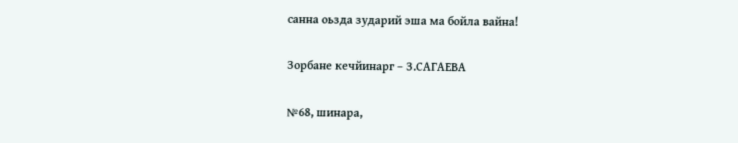санна оьзда зударий эша ма бойла вайна!

Зорбане кечйинарг – З.САГАЕВА

№68, шинара,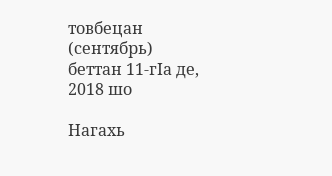товбецан (сентябрь) беттан 11-гIа де, 2018 шо

Нагахь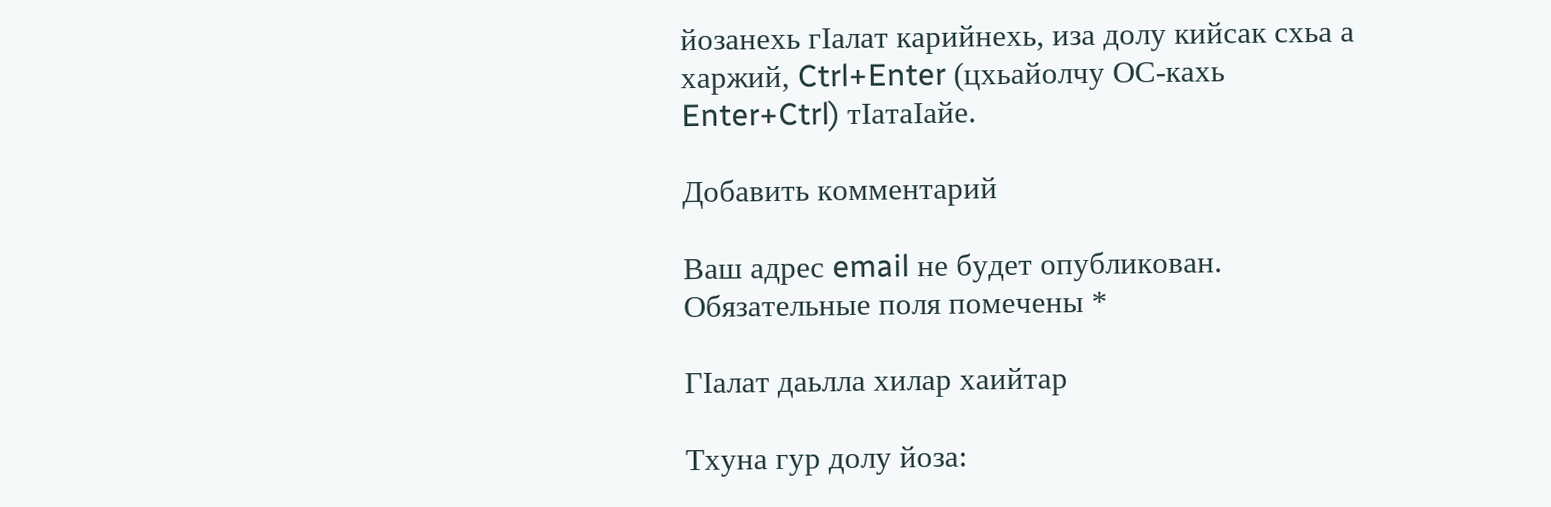йозанехь гIалат карийнехь, иза долу кийсак схьа а харжий, Ctrl+Enter (цхьайолчу ОС-кахь Enter+Ctrl) тIатаIайе.

Добавить комментарий

Ваш адрес email не будет опубликован. Обязательные поля помечены *

ГIалат даьлла хилар хаийтар

Тхуна гур долу йоза: